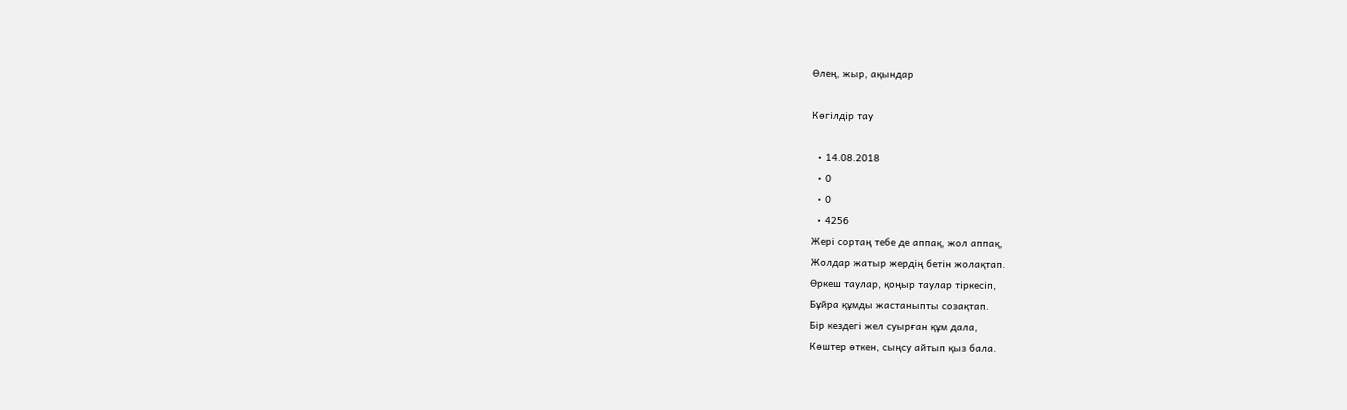Өлең, жыр, ақындар

Көгілдір тау

  • 14.08.2018
  • 0
  • 0
  • 4256
Жері сортаң тебе де аппақ, жол аппақ,
Жолдар жатыр жердің бетін жолақтап.
Өркеш таулар, қоңыр таулар тіркесіп,
Бұйра құмды жастаныпты созақтап.
Бір кездегі жел суырған құм дала,
Көштер өткен, сыңсу айтып қыз бала.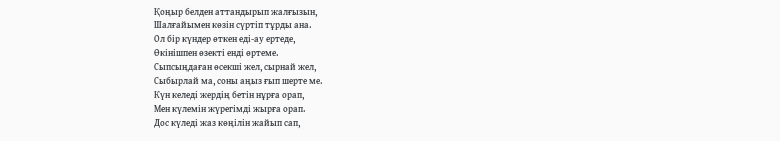Қоңыр белден аттандырып жалғызын,
Шалғайымен көзін сүртіп тұрды ана.
Ол бір күндер өткен еді-ау ертеде,
Өкінішпен өзекті енді өртеме.
Сыпсыңдаған өсекші жел, сырнай жел,
Сыбырлай ма, соны аңыз ғып шерте ме.
Күн келеді жердің бетін нұрға орап,
Мен күлемін жүрегімді жырға орап.
Дос күледі жаз көңілін жайып сап,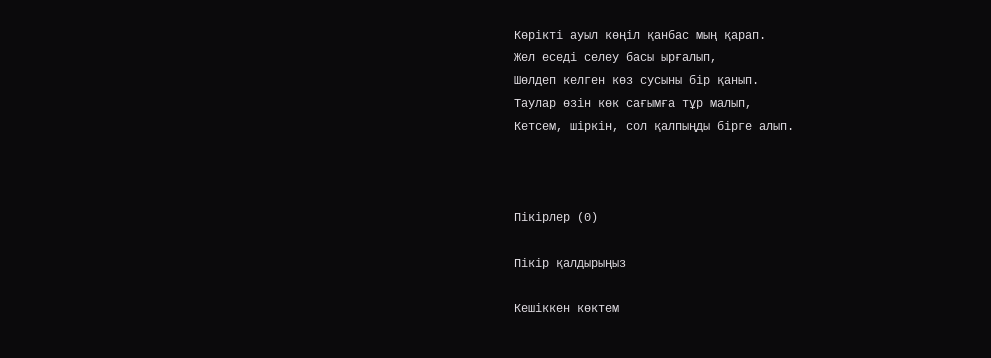Көрікті ауыл көңіл қанбас мың қарап.
Жел еседі селеу басы ырғалып,
Шөлдеп келген көз сусыны бір қанып.
Таулар өзін көк сағымға тұр малып,
Кетсем, шіркін, сол қалпыңды бірге алып.



Пікірлер (0)

Пікір қалдырыңыз

Кешіккен көктем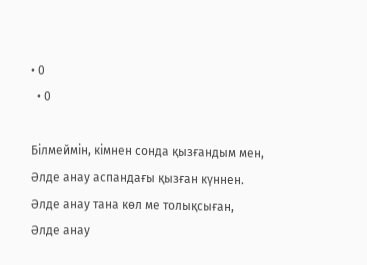• 0
  • 0

Білмеймін, кімнен сонда қызғандым мен,
Әлде анау аспандағы қызған күннен.
Әлде анау тана көл ме толықсыған,
Әлде анау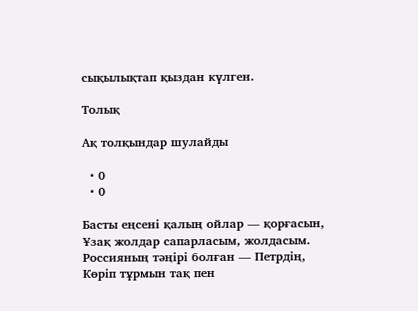сықылықтап қыздан күлген.

Толық

Ақ толқындар шулайды

  • 0
  • 0

Басты еңсені қалың ойлар — қорғасын,
Ұзақ жолдар сапарласым, жолдасым.
Россияның тәңірі болған — Петрдің,
Көріп тұрмын тақ пен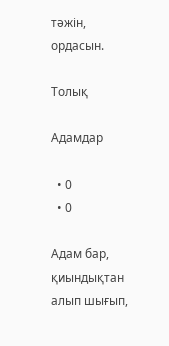тәжін, ордасын.

Толық

Адамдар

  • 0
  • 0

Адам бар, қиындықтан алып шығып,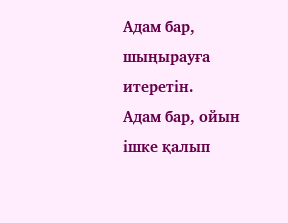Адам бар, шыңырауға итеретін.
Адам бар, ойын ішке қалып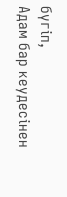бүгіп,
Адам бар кеудесінен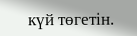күй төгетін.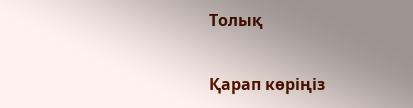Толық

Қарап көріңіз